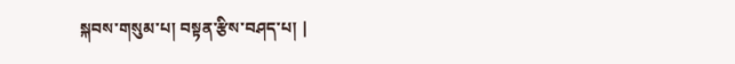སྐབས་གསུམ་པ། བསྟན་རྩིས་བཤད་པ། |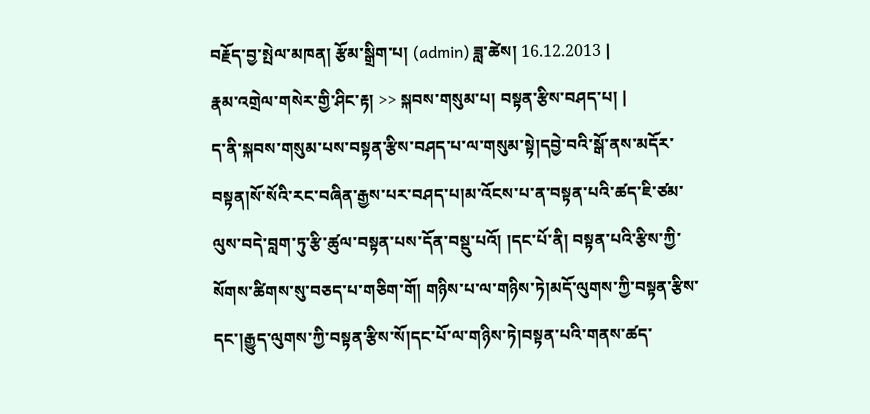བརྗོད་བྱ་སྤེལ་མཁན། རྩོམ་སྒྲིག་པ། (admin) ཟླ་ཚེས། 16.12.2013 |
རྣམ་འགྲེལ་གསེར་གྱི་ཤིང་རྟ། >> སྐབས་གསུམ་པ། བསྟན་རྩིས་བཤད་པ། |
ད་ནི་སྐབས་གསུམ་པས་བསྟན་རྩིས་བཤད་པ་ལ་གསུམ་སྟེ།དབྱེ་བའི་སྒོ་ནས་མདོར་བསྟན།སོ་སོའི་རང་བཞིན་རྒྱས་པར་བཤད་པ།མ་འོངས་པ་ན་བསྟན་པའི་ཚད་ཇི་ཙམ་ལུས་བདེ་བླག་ཏུ་རྩི་ཚུལ་བསྟན་པས་དོན་བསྡུ་པའོ། །དང་པོ་ནི། བསྟན་པའི་རྩིས་ཀྱི་སོགས་ཚིགས་སུ་བཅད་པ་གཅིག་གོ། གཉིས་པ་ལ་གཉིས་ཏེ།མདོ་ལུགས་ཀྱི་བསྟན་རྩིས་དང་།རྒྱུད་ལུགས་ཀྱི་བསྟན་རྩིས་སོ།དང་པོ་ལ་གཉིས་ཏེ།བསྟན་པའི་གནས་ཚད་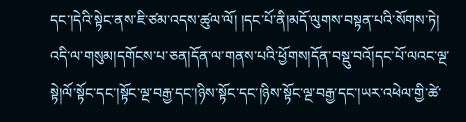དང་།དེའི་སྟེང་ནས་ཇི་ཙམ་འདས་ཚུལ་ལོ། །དང་པོ་ནི།མདོ་ལུགས་བསྟན་པའི་སོགས་ཏེ། འདི་ལ་གསུམ།དགོངས་པ་ཅན།དོན་ལ་གནས་པའི་ཕྱོགས།དོན་བསྡུ་བའོ།དང་པོ་ལའང་ལྔ་སྟེ།ལོ་སྟོང་དང་།སྟོང་ལྔ་བརྒྱ་དང་།ཉིས་སྟོང་དང་།ཉིས་སྟོང་ལྔ་བརྒྱ་དང་།ཡར་འཕེལ་གྱི་ཚེ་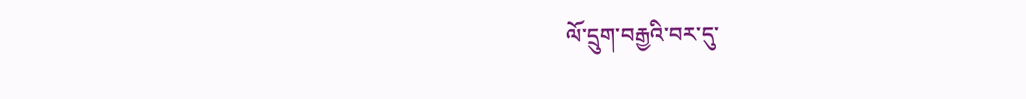ལོ་དྲུག་བརྒྱའི་བར་དུ་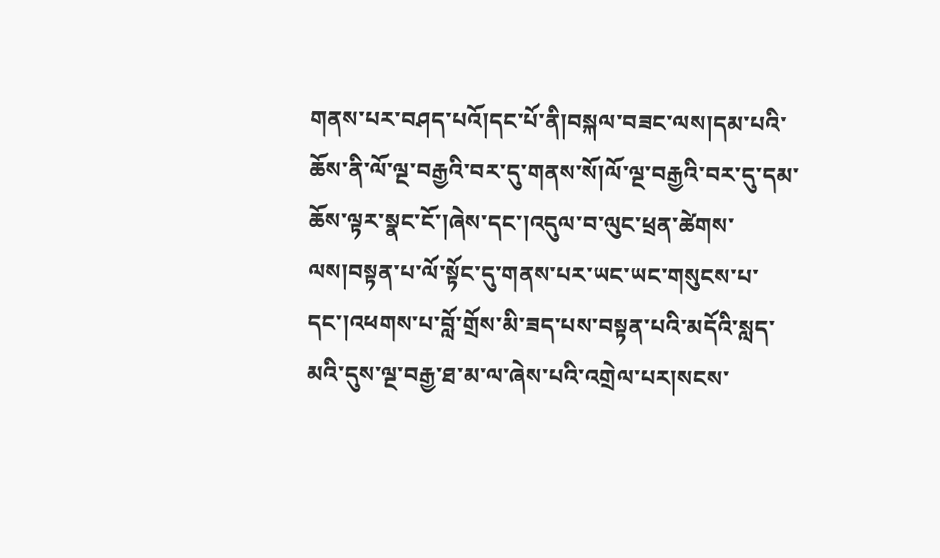གནས་པར་བཤད་པའོ།དང་པོ་ནི།བསྐལ་བཟང་ལས།དམ་པའི་ཆོས་ནི་ལོ་ལྔ་བརྒྱའི་བར་དུ་གནས་སོ།ལོ་ལྔ་བརྒྱའི་བར་དུ་དམ་ཆོས་ལྟར་སྣང་ངོ་།ཞེས་དང་།འདུལ་བ་ལུང་ཕྲན་ཚེགས་ལས།བསྟན་པ་ལོ་སྟོང་དུ་གནས་པར་ཡང་ཡང་གསུངས་པ་དང་།འཕགས་པ་བློ་གྲོས་མི་ཟད་པས་བསྟན་པའི་མདོའི་སླད་མའི་དུས་ལྔ་བརྒྱ་ཐ་མ་ལ་ཞེས་པའི་འགྲེལ་པར།སངས་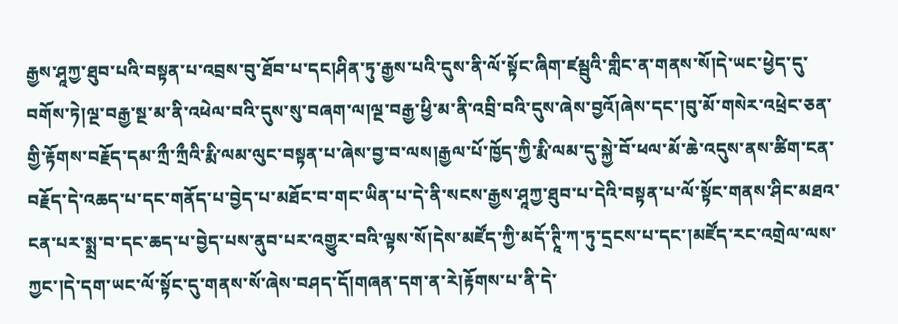རྒྱས་ཤཱཀྱ་ཐུབ་པའི་བསྟན་པ་འབྲས་བུ་ཐོབ་པ་དང།ཤིན་ཏུ་རྒྱས་པའི་དུས་ནི་ལོ་སྟོང་ཞིག་ཛམྦུའི་གླིང་ན་གནས་སོ།དེ་ཡང་ཕྱེད་དུ་བགོས་ཏེ།ལྔ་བརྒྱ་སྔ་མ་ནི་འཕེལ་བའི་དུས་སུ་བཞག་ལ།ལྔ་བརྒྱ་ཕྱི་མ་ནི་འབྲི་བའི་དུས་ཞེས་བྱའོ།ཞེས་དང་།བུ་མོ་གསེར་འཕྲེང་ཅན་གྱི་རྟོགས་བརྗོད་དམ་ཀྲྀ་ཀྲྀའི་རྨི་ལམ་ལུང་བསྟན་པ་ཞེས་བྱ་བ་ལས།རྒྱལ་པོ་ཁྱོད་ཀྱི་རྨི་ལམ་དུ་སྐྱེ་བོ་ཕལ་མོ་ཆེ་འདུས་ནས་ཚིག་ངན་བརྗོད་དེ་འཆད་པ་དང་གནོད་པ་བྱེད་པ་མཐོང་བ་གང་ཡིན་པ་དེ་ནི་སངས་རྒྱས་ཤཱཀྱ་ཐུབ་པ་དེའི་བསྟན་པ་ལོ་སྟོང་གནས་ཤིང་མཐའ་ངན་པར་སྨྲ་བ་དང་ཆད་པ་བྱེད་པས་ནུབ་པར་འགྱུར་བའི་ལྟས་སོ།དེས་མཛོད་ཀྱི་མདོ་ཊཱི་ཀ་ཏུ་དྲངས་པ་དང་།མཛོད་རང་འགྲེལ་ལས་ཀྱང་།དེ་དག་ཡང་ལོ་སྟོང་དུ་གནས་སོ་ཞེས་བཤད་དོ།གཞན་དག་ན་རེ།རྟོགས་པ་ནི་དེ་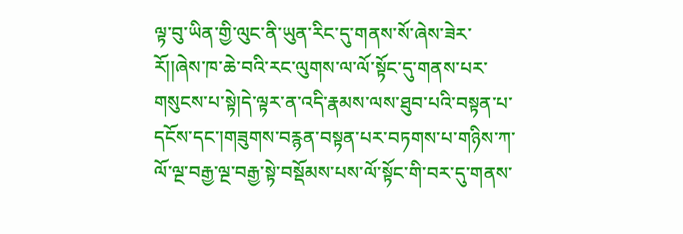ལྟ་བུ་ཡིན་གྱི་ལུང་ནི་ཡུན་རིང་དུ་གནས་སོ་ཞེས་ཟེར་རོ།།ཞེས་ཁ་ཆེ་བའི་རང་ལུགས་ལ་ལོ་སྟོང་དུ་གནས་པར་གསུངས་པ་སྟེ།དེ་ལྟར་ན་འདི་རྣམས་ལས་ཐུབ་པའི་བསྟན་པ་དངོས་དང་།གཟུགས་བརྙན་བསྟན་པར་བཏགས་པ་གཉིས་ཀ་ལོ་ལྔ་བརྒྱ་ལྔ་བརྒྱ་སྟེ་བསྡོམས་པས་ལོ་སྟོང་གི་བར་དུ་གནས་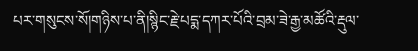པར་གསུངས་སོ།གཉིས་པ་ནི།སྙིང་རྗེ་པདྨ་དཀར་པོའི་བྲམ་ཟེ་རྒྱ་མཚོའི་རྡུལ་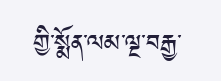གྱི་སྨོན་ལམ་ལྔ་བརྒྱ་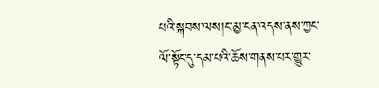པའི་སྐབས་ལས།ང་མྱ་ངན་འདས་ནས་ཀྱང་ལོ་སྟོང་དུ་དམ་པའི་ཆོས་གནས་པར་གྱུར་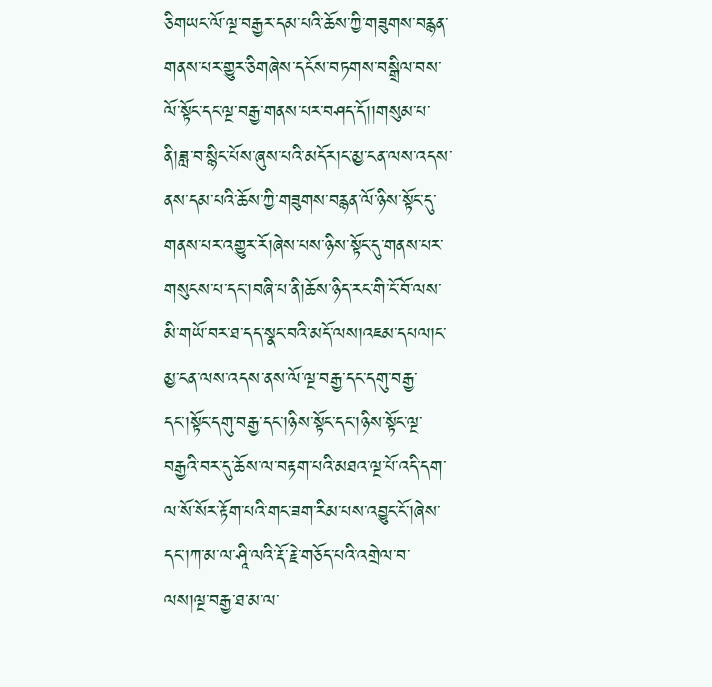ཅིགཡང་ལོ་ལྔ་བརྒྱར་དམ་པའི་ཆོས་ཀྱི་གཟུགས་བརྙན་གནས་པར་གྱུར་ཅིགཞེས་དངོས་བཏགས་བསྒྲིལ་བས་ལོ་སྟོང་དང་ལྔ་བརྒྱ་གནས་པར་བཤད་དོ།།གསུམ་པ་ནི།ཟླ་བ་སྙིང་པོས་ཞུས་པའི་མདོར།ང་མྱ་ངན་ལས་འདས་ནས་དམ་པའི་ཆོས་ཀྱི་གཟུགས་བརྙན་ལོ་ཉིས་སྟོང་དུ་གནས་པར་འགྱུར་རོ།ཞེས་པས་ཉིས་སྟོང་དུ་གནས་པར་གསུངས་པ་དང་།བཞི་པ་ནི།ཆོས་ཉིད་རང་གི་ངོ་བོ་ལས་མི་གཡོ་བར་ཐ་དད་སྣང་བའི་མདོ་ལས།འཇམ་དཔལ།ང་མྱ་ངན་ལས་འདས་ནས་ལོ་ལྔ་བརྒྱ་དང་དགུ་བརྒྱ་དང་།སྟོང་དགུ་བརྒྱ་དང་།ཉིས་སྟོང་དང་།ཉིས་སྟོང་ལྔ་བརྒྱའི་བར་དུ་ཆོས་ལ་བརྟག་པའི་མཐའ་ལྔ་པོ་འདི་དག་ལ་སོ་སོར་རྟོག་པའི་གང་ཟག་རིམ་པས་འབྱུང་ངོ་།ཞེས་དང་།ཀ་མ་ལ་ཤཱི་ལའི་རྡོ་རྗེ་གཅོད་པའི་འགྲེལ་བ་ལས།ལྔ་བརྒྱ་ཐ་མ་ལ་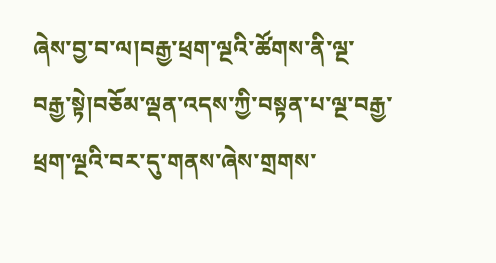ཞེས་བྱ་བ་ལ།བརྒྱ་ཕྲག་ལྔའི་ཚོགས་ནི་ལྔ་བརྒྱ་སྟེ།བཅོམ་ལྡན་འདས་ཀྱི་བསྟན་པ་ལྔ་བརྒྱ་ཕྲག་ལྔའི་བར་དུ་གནས་ཞེས་གྲགས་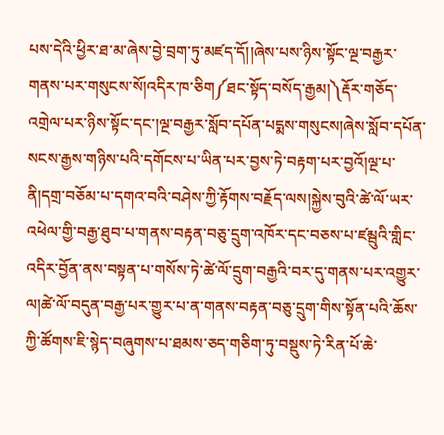པས་དེའི་ཕྱིར་ཐ་མ་ཞེས་བྱེ་བྲག་ཏུ་མཛད་དོ།།ཞེས་པས་ཉིས་སྟོང་ལྔ་བརྒྱར་གནས་པར་གསུངས་སོ།འདིར་ཁ་ཅིག༼ཐང་སྟོད་བསོད་རྒྱམ།༽རྡོར་གཅོད་འགྲེལ་པར་ཉིས་སྟོང་དང་།ལྔ་བརྒྱར་སློབ་དཔོན་པདྨས་གསུངས།ཞེས་སློབ་དཔོན་སངས་རྒྱས་གཉིས་པའི་དགོངས་པ་ཡིན་པར་བྱས་ཏེ་བརྟག་པར་བྱའོ།ལྔ་པ་ནི།དགྲ་བཅོམ་པ་དགའ་བའི་བཤེས་ཀྱི་རྟོགས་བརྗོད་ལས།སྐྱེས་བུའི་ཚེ་ལོ་ཡར་འཕེལ་གྱི་བརྒྱ་ཐུབ་པ་གནས་བརྟན་བཅུ་དྲུག་འཁོར་དང་བཅས་པ་ཛམྦུའི་གླིང་འདིར་བྱོན་ནས་བསྟན་པ་གསོས་ཏེ་ཚེ་ལོ་དྲུག་བརྒྱའི་བར་དུ་གནས་པར་འགྱུར་ལ།ཚེ་ལོ་བདུན་བརྒྱ་པར་གྱུར་པ་ན་གནས་བརྟན་བཅུ་དྲུག་གིས་སྟོན་པའི་ཆོས་ཀྱི་ཚོགས་ཇི་སྙེད་བཞུགས་པ་ཐམས་ཅད་གཅིག་ཏུ་བསྡུས་ཏེ་རིན་པོ་ཆེ་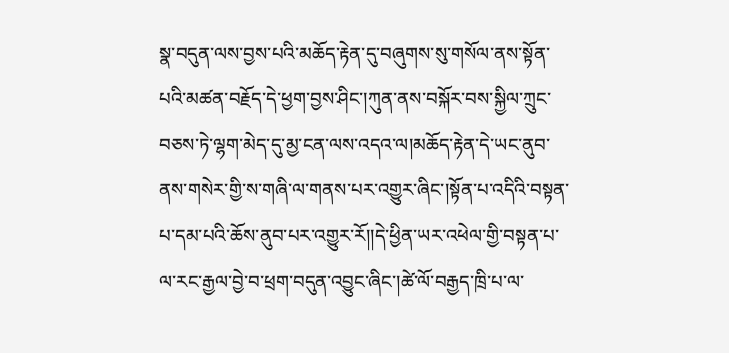སྣ་བདུན་ལས་བྱས་པའི་མཆོད་རྟེན་དུ་བཞུགས་སུ་གསོལ་ནས་སྟོན་པའི་མཚན་བརྗོད་དེ་ཕྱག་བྱས་ཤིང་།ཀུན་ནས་བསྐོར་བས་སྐྱིལ་ཀྲུང་བཅས་ཏེ་ལྷག་མེད་དུ་མྱ་ངན་ལས་འདའ་ལ།མཆོད་རྟེན་དེ་ཡང་ནུབ་ནས་གསེར་གྱི་ས་གཞི་ལ་གནས་པར་འགྱུར་ཞིང་།སྟོན་པ་འདིའི་བསྟན་པ་དམ་པའི་ཆོས་ནུབ་པར་འགྱུར་རོ།།དེ་ཕྱིན་ཡར་འཕེལ་གྱི་བསྟན་པ་ལ་རང་རྒྱལ་བྱེ་བ་ཕྲག་བདུན་འབྱུང་ཞིང་།ཚེ་ལོ་བརྒྱད་ཁྲི་པ་ལ་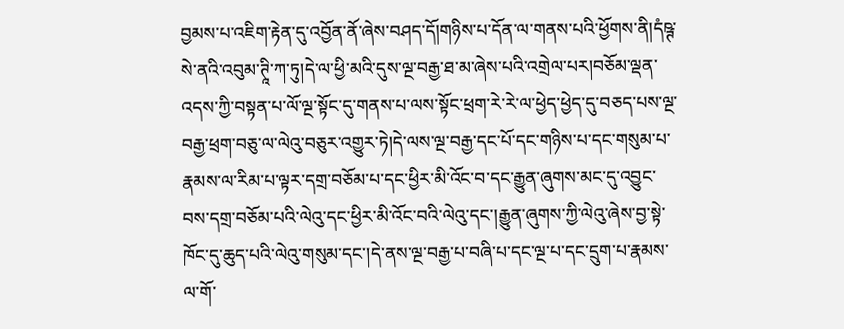བྱམས་པ་འཇིག་རྟེན་དུ་འབྱོན་ནོ་ཞེས་བཤད་དོ།གཉིས་པ་དོན་ལ་གནས་པའི་ཕྱོགས་ནི།དཾཥྚ་སེ་ནའི་འབུམ་ཊཱི་ཀ་ཏུ།དེ་ལ་ཕྱི་མའི་དུས་ལྔ་བརྒྱ་ཐ་མ་ཞེས་པའི་འགྲེལ་པར།བཅོམ་ལྡན་འདས་ཀྱི་བསྟན་པ་ལོ་ལྔ་སྟོང་དུ་གནས་པ་ལས་སྟོང་ཕྲག་རེ་རེ་ལ་ཕྱེད་ཕྱེད་དུ་བཅད་པས་ལྔ་བརྒྱ་ཕྲག་བཅུ་ལ་ལེའུ་བཅུར་འགྱུར་ཏེ།དེ་ལས་ལྔ་བརྒྱ་དང་པོ་དང་གཉིས་པ་དང་གསུམ་པ་རྣམས་ལ་རིམ་པ་ལྟར་དགྲ་བཅོམ་པ་དང་ཕྱིར་མི་འོང་བ་དང་རྒྱུན་ཞུགས་མང་དུ་འབྱུང་བས་དགྲ་བཅོམ་པའི་ལེའུ་དང་ཕྱིར་མི་འོང་བའི་ལེའུ་དང་།རྒྱུན་ཞུགས་ཀྱི་ལེའུ་ཞེས་བྱ་སྟེ་ཁོང་དུ་ཆུད་པའི་ལེའུ་གསུམ་དང་།དེ་ནས་ལྔ་བརྒྱ་པ་བཞི་པ་དང་ལྔ་པ་དང་དྲུག་པ་རྣམས་ལ་གོ་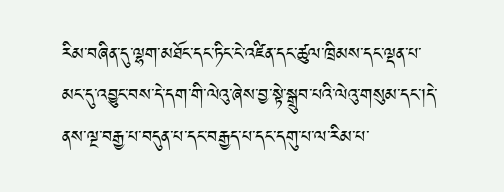རིམ་བཞིན་དུ་ལྷག་མཐོང་དང་ཏིང་ངེ་འཛིན་དང་ཚུལ་ཁྲིམས་དང་ལྡན་པ་མང་དུ་འབྱུང་བས་དེ་དག་གི་ལེའུ་ཞེས་བྱ་སྟེ་སྒྲུབ་པའི་ལེའུ་གསུམ་དང་།དེ་ནས་ལྔ་བརྒྱ་པ་བདུན་པ་དང་བརྒྱད་པ་དང་དགུ་པ་ལ་རིམ་པ་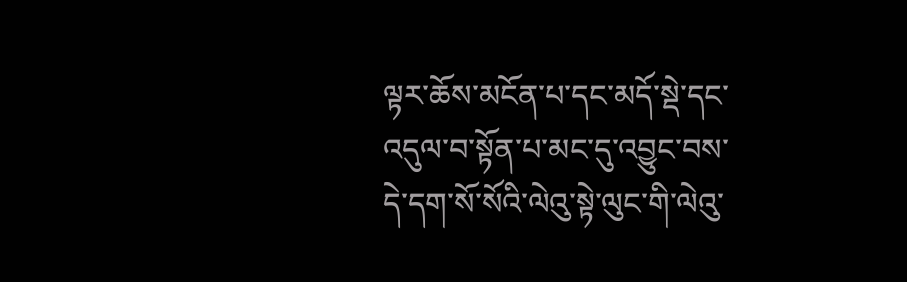ལྟར་ཆོས་མངོན་པ་དང་མདོ་སྡེ་དང་འདུལ་བ་སྟོན་པ་མང་དུ་འབྱུང་བས་དེ་དག་སོ་སོའི་ལེའུ་སྟེ་ལུང་གི་ལེའུ་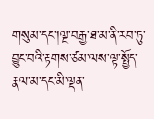གསུམ་དང་།ལྔ་བརྒྱ་ཐ་མ་ནི་རབ་ཏུ་བྱུང་བའི་རྟགས་ཙམ་ལས་ལྟ་སྤྱོད་རྣལ་མ་དང་མི་ལྡན་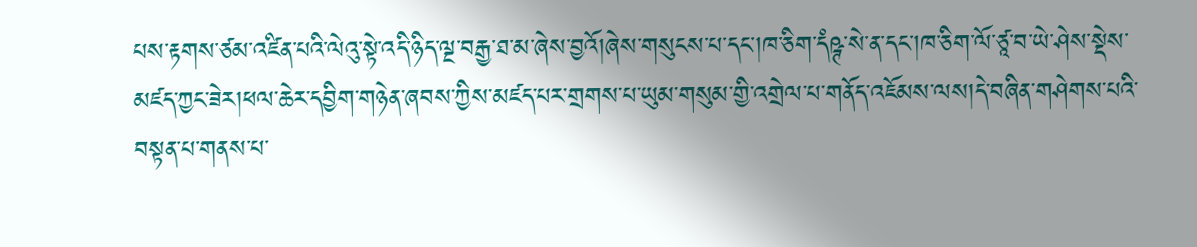པས་རྟགས་ཙམ་འཛིན་པའི་ལེའུ་སྟེ་འདི་ཉིད་ལྔ་བརྒྱ་ཐ་མ་ཞེས་བྱའོ།ཞེས་གསུངས་པ་དང་།ཁ་ཅིག་དཾཥྚ་སེ་ན་དང་།ཁ་ཅིག་ལོ་ཙཱ་བ་ཡེ་ཤེས་སྡེས་མཛད་ཀྱང་ཟེར།ཕལ་ཆེར་དབྱིག་གཉེན་ཞབས་ཀྱིས་མཛད་པར་གྲགས་པ་ཡུམ་གསུམ་གྱི་འགྲེལ་པ་གནོད་འཇོམས་ལས།དེ་བཞིན་གཤེགས་པའི་བསྟན་པ་གནས་པ་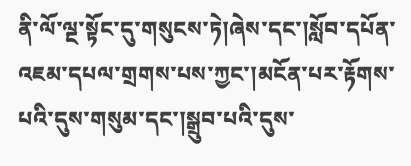ནི་ལོ་ལྔ་སྟོང་དུ་གསུངས་ཏེ།ཞེས་དང་།སློབ་དཔོན་འཇམ་དཔལ་གྲགས་པས་ཀྱང་།མངོན་པར་རྟོགས་པའི་དུས་གསུམ་དང་།སྒྲུབ་པའི་དུས་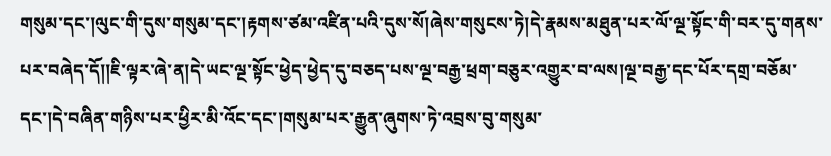གསུམ་དང་།ལུང་གི་དུས་གསུམ་དང་།རྟགས་ཙམ་འཛིན་པའི་དུས་སོ།ཞེས་གསུངས་ཏེ།དེ་རྣམས་མཐུན་པར་ལོ་ལྔ་སྟོང་གི་བར་དུ་གནས་པར་བཞེད་དོ།།ཇི་ལྟར་ཞེ་ན།དེ་ཡང་ལྔ་སྟོང་ཕྱེད་ཕྱེད་དུ་བཅད་པས་ལྔ་བརྒྱ་ཕྲག་བཅུར་འགྱུར་བ་ལས།ལྔ་བརྒྱ་དང་པོར་དགྲ་བཅོམ་དང་།དེ་བཞིན་གཉིས་པར་ཕྱིར་མི་འོང་དང་།གསུམ་པར་རྒྱུན་ཞུགས་ཏེ་འབྲས་བུ་གསུམ་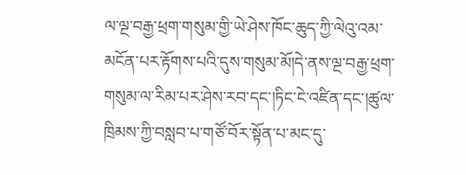ལ་ལྔ་བརྒྱ་ཕྲག་གསུམ་གྱི་ཡེ་ཤེས་ཁོང་ཆུད་ཀྱི་ལེའུ་འམ་མངོན་པར་རྟོགས་པའི་དུས་གསུམ་མོ།དེ་ནས་ལྔ་བརྒྱ་ཕྲག་གསུམ་ལ་རིམ་པར་ཤེས་རབ་དང་།ཏིང་ངེ་འཛིན་དང་།ཚུལ་ཁྲིམས་ཀྱི་བསླབ་པ་གཙོ་བོར་སྟོན་པ་མང་དུ་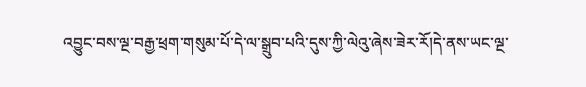འབྱུང་བས་ལྔ་བརྒྱ་ཕྲག་གསུམ་པོ་དེ་ལ་སྒྲུབ་པའི་དུས་ཀྱི་ལེའུ་ཞེས་ཟེར་རོ།དེ་ནས་ཡང་ལྔ་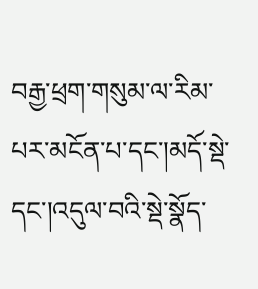བརྒྱ་ཕྲག་གསུམ་ལ་རིམ་པར་མངོན་པ་དང་།མདོ་སྡེ་དང་།འདུལ་བའི་སྡེ་སྣོད་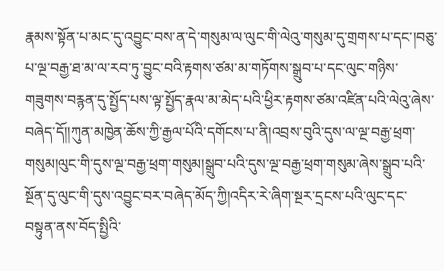རྣམས་སྟོན་པ་མང་དུ་འབྱུང་བས་ན་དེ་གསུམ་ལ་ལུང་གི་ལེའུ་གསུམ་དུ་གྲགས་པ་དང་།བཅུ་པ་ལྔ་བརྒྱ་ཐ་མ་ལ་རབ་ཏུ་བྱུང་བའི་རྟགས་ཙམ་མ་གཏོགས་སྒྲུབ་པ་དང་ལུང་གཉིས་གཟུགས་བརྙན་དུ་སྤྱོད་པས་ལྟ་སྤྱོད་རྣལ་མ་མེད་པའི་ཕྱིར་རྟགས་ཙམ་འཛིན་པའི་ལེའུ་ཞེས་བཞེད་དོ།།ཀུན་མཁྱེན་ཆོས་ཀྱི་རྒྱལ་པོའི་དགོངས་པ་ནི།འབྲས་བུའི་དུས་ལ་ལྔ་བརྒྱ་ཕྲག་གསུམ།ལུང་གི་དུས་ལྔ་བརྒྱ་ཕྲག་གསུམ།སྒྲུབ་པའི་དུས་ལྔ་བརྒྱ་ཕྲག་གསུམ་ཞེས་སྒྲུབ་པའི་སྔོན་དུ་ལུང་གི་དུས་འབྱུང་བར་བཞེད་མོད་ཀྱི།འདིར་རེ་ཞིག་སྔར་དྲངས་པའི་ལུང་དང་བསྟུན་ནས་བོད་སྤྱིའི་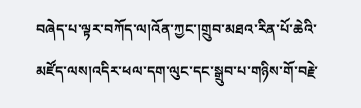བཞེད་པ་ལྟར་བཀོད་ལ།འོན་ཀྱང་།གྲུབ་མཐའ་རིན་པོ་ཆེའི་མཛོད་ལས།འདིར་ཕལ་དག་ལུང་དང་སྒྲུབ་པ་གཉིས་གོ་བརྗེ་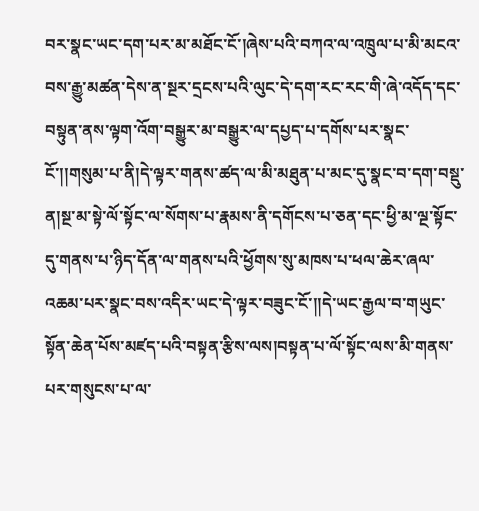བར་སྣང་ཡང་དག་པར་མ་མཐོང་ངོ་།ཞེས་པའི་བཀའ་ལ་འཁྲུལ་པ་མི་མངའ་བས་རྒྱུ་མཚན་དེས་ན་སྔར་དྲངས་པའི་ལུང་དེ་དག་རང་རང་གི་ཞེ་འདོད་དང་བསྟུན་ནས་ལྟག་འོག་བསྒྱུར་མ་བསྒྱུར་ལ་དཔྱད་པ་དགོས་པར་སྣང་ངོ་།།གསུམ་པ་ནི།དེ་ལྟར་གནས་ཚད་ལ་མི་མཐུན་པ་མང་དུ་སྣང་བ་དག་བསྡུ་ན།སྔ་མ་སྟེ་ལོ་སྟོང་ལ་སོགས་པ་རྣམས་ནི་དགོངས་པ་ཅན་དང་ཕྱི་མ་ལྔ་སྟོང་དུ་གནས་པ་ཉིད་དོན་ལ་གནས་པའི་ཕྱོགས་སུ་མཁས་པ་ཕལ་ཆེར་ཞལ་འཆམ་པར་སྣང་བས་འདིར་ཡང་དེ་ལྟར་བཟུང་ངོ་།།དེ་ཡང་རྒྱལ་བ་གཡུང་སྟོན་ཆེན་པོས་མཛད་པའི་བསྟན་རྩིས་ལས།བསྟན་པ་ལོ་སྟོང་ལས་མི་གནས་པར་གསུངས་པ་ལ་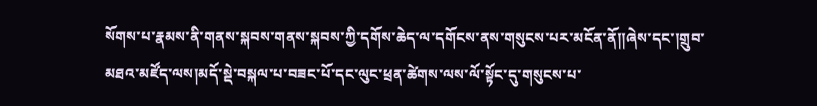སོགས་པ་རྣམས་ནི་གནས་སྐབས་གནས་སྐབས་ཀྱི་དགོས་ཆེད་ལ་དགོངས་ནས་གསུངས་པར་མངོན་ནོ།།ཞེས་དང་།གྲུབ་མཐའ་མཛོད་ལས།མདོ་སྡེ་བསྐལ་པ་བཟང་པོ་དང་ལུང་ཕྲན་ཚེགས་ལས་ལོ་སྟོང་དུ་གསུངས་པ་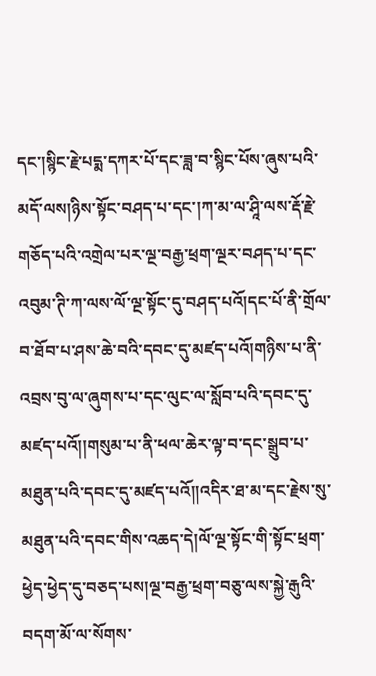དང་།སྙིང་རྗེ་པདྨ་དཀར་པོ་དང་ཟླ་བ་སྙིང་པོས་ཞུས་པའི་མདོ་ལས།ཉིས་སྟོང་བཤད་པ་དང་།ཀ་མ་ལ་ཤཱི་ལས་རྡོ་རྗེ་གཅོད་པའི་འགྲེལ་པར་ལྔ་བརྒྱ་ཕྲག་ལྔར་བཤད་པ་དང་འབུམ་ཊི་ཀ་ལས་ལོ་ལྔ་སྟོང་དུ་བཤད་པའོ།དང་པོ་ནི་གྲོལ་བ་ཐོབ་པ་ཤས་ཆེ་བའི་དབང་དུ་མཛད་པའོ།གཉིས་པ་ནི་འབྲས་བུ་ལ་ཞུགས་པ་དང་ལུང་ལ་སློབ་པའི་དབང་དུ་མཛད་པའོ།།གསུམ་པ་ནི་ཕལ་ཆེར་ལྟ་བ་དང་སྒྲུབ་པ་མཐུན་པའི་དབང་དུ་མཛད་པའོ།།འདིར་ཐ་མ་དང་རྗེས་སུ་མཐུན་པའི་དབང་གིས་འཆད་དེ།ལོ་ལྔ་སྟོང་གི་སྟོང་ཕྲག་ཕྱེད་ཕྱེད་དུ་བཅད་པས།ལྔ་བརྒྱ་ཕྲག་བཅུ་ལས་སྐྱེ་རྒུའི་བདག་མོ་ལ་སོགས་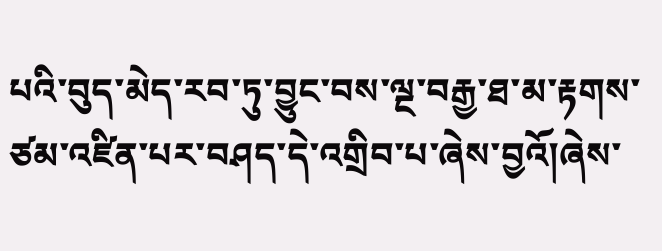པའི་བུད་མེད་རབ་ཏུ་བྱུང་བས་ལྔ་བརྒྱ་ཐ་མ་རྟགས་ཙམ་འཛིན་པར་བཤད་དེ་འགྲིབ་པ་ཞེས་བྱའོ།ཞེས་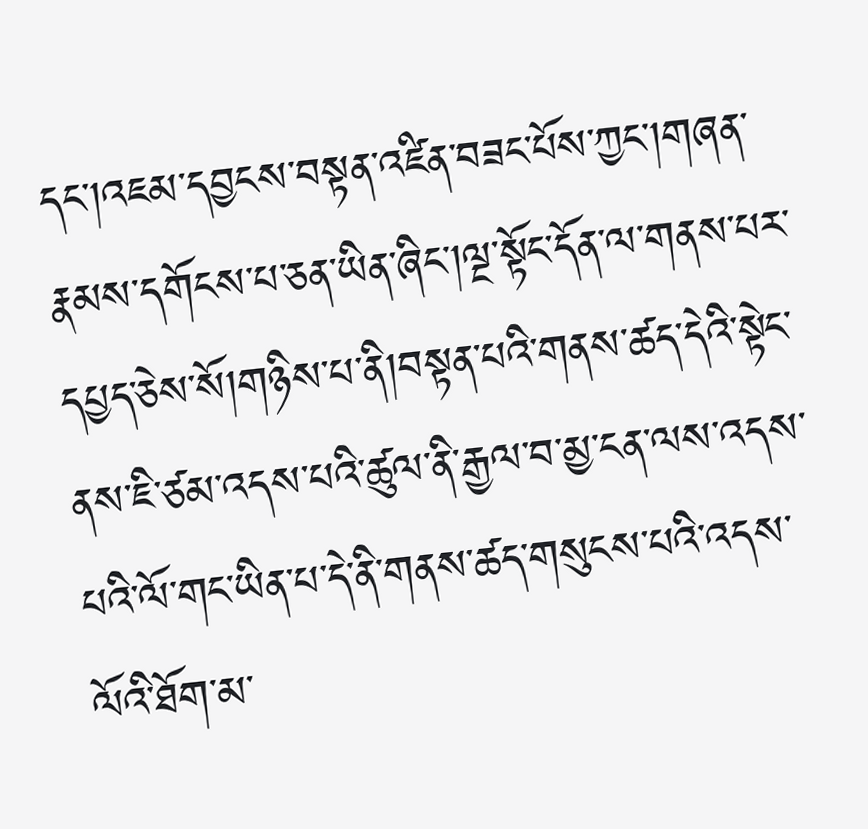དང་།འཇམ་དབྱངས་བསྟན་འཛིན་བཟང་པོས་ཀྱང་།གཞན་རྣམས་དགོངས་པ་ཅན་ཡིན་ཞིང་།ལྔ་སྟོང་དོན་ལ་གནས་པར་དཔྱད་ཅེས་སོ།གཉིས་པ་ནི།བསྟན་པའི་གནས་ཚད་དེའི་སྟེང་ནས་ཇི་ཙམ་འདས་པའི་ཚུལ་ནི་རྒྱལ་བ་མྱ་ངན་ལས་འདས་པའི་ལོ་གང་ཡིན་པ་དེ་ནི་གནས་ཚད་གསུངས་པའི་འདས་ལོའི་ཐོག་མ་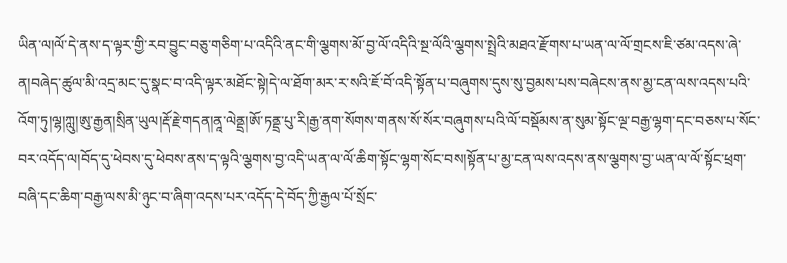ཡིན་ལ།ལོ་དེ་ནས་ད་ལྟར་གྱི་རབ་བྱུང་བཅུ་གཅིག་པ་འདིའི་ནང་གི་ལྕགས་མོ་བྱ་ལོ་འདིའི་སྔ་ལོའི་ལྕགས་སྤྲེའི་མཐའ་རྫོགས་པ་ཡན་ལ་ལོ་གྲངས་ཇི་ཙམ་འདས་ཞེ་ན།བཞེད་ཚུལ་མི་འདྲ་མང་དུ་སྣང་བ་འདི་ལྟར་མཐོང་སྟེ།དེ་ལ་ཐོག་མར་ར་སའི་ཇོ་བོ་འདི་སྟོན་པ་བཞུགས་དུས་སུ་བྱམས་པས་བཞེངས་ནས་མྱ་ངན་ལས་འདས་པའི་འོག་ཏུ།ལྷ།ཀླུ།ཨུ་རྒྱན།སྲིན་ཡུལ།རྡོ་རྗེ་གདན།ནཱ་ལེནྡྲ།ཨོ་ཏནྡྲ་པུ་རི།རྒྱ་ནག་སོགས་གནས་སོ་སོར་བཞུགས་པའི་ལོ་བསྡོམས་ན་སུམ་སྟོང་ལྔ་བརྒྱ་ལྷག་དང་བཅས་པ་སོང་བར་འདོད་ལ།བོད་དུ་ཕེབས་དུ་ཕེབས་ནས་ད་ལྟའི་ལྕགས་བྱ་འདི་ཡན་ལ་ལོ་ཆིག་སྟོང་ལྷག་སོང་བས།སྟོན་པ་མྱ་ངན་ལས་འདས་ནས་ལྕགས་བྱ་ཡན་ལ་ལོ་སྟོང་ཕྲག་བཞི་དང་ཆིག་བརྒྱ་ལས་མི་ཉུང་བ་ཞིག་འདས་པར་འདོད་དེ་བོད་ཀྱི་རྒྱལ་པོ་སྲོང་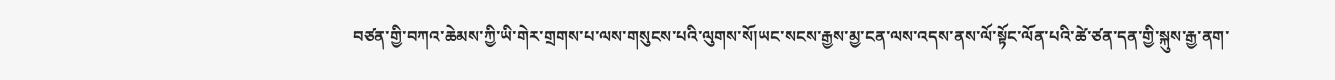བཙན་གྱི་བཀའ་ཆེམས་ཀྱི་ཡི་གེར་གྲགས་པ་ལས་གསུངས་པའི་ལུགས་སོ།ཡང་སངས་རྒྱས་མྱ་ངན་ལས་འདས་ནས་ལོ་སྟོང་ལོན་པའི་ཚེ་ཙན་དན་གྱི་སྐུས་རྒྱ་ནག་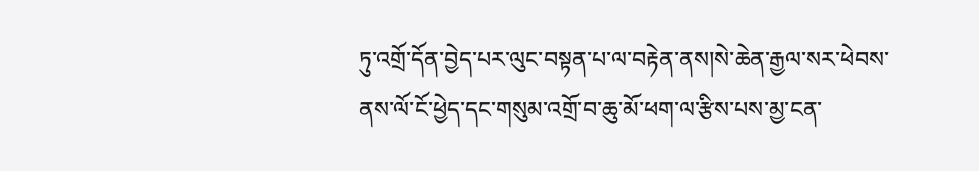ཏུ་འགྲོ་དོན་བྱེད་པར་ལུང་བསྟན་པ་ལ་བརྟེན་ནས།སེ་ཆེན་རྒྱལ་སར་ཕེབས་ནས་ལོ་ངོ་ཕྱེད་དང་གསུམ་འགྲོ་བ་ཆུ་མོ་ཕག་ལ་རྩིས་པས་མྱ་ངན་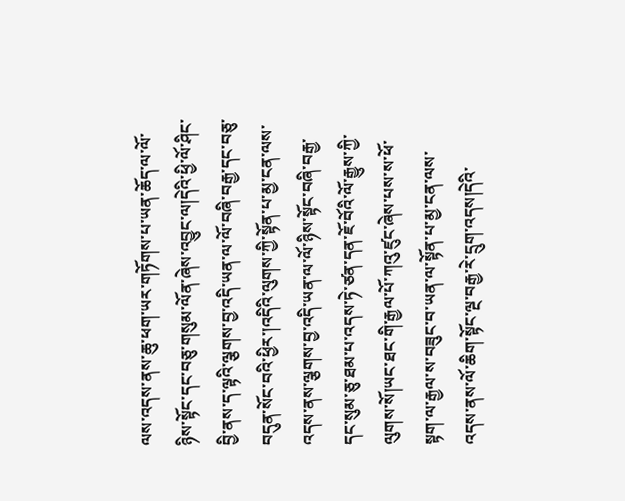ལས་འདས་ནས་ཆུ་ཕག་ཡར་གཏོགས་པ་ཡན་ཆོད་ལ་ལོ་ཉིས་སྟོང་དང་བཅུ་གསུམ་ལོན་ཞེས་འབྱུང་ལ།དེའི་ཕྱི་ལོ་ཤིང་བྱི་ནས་ད་ལྟའི་ལྕགས་བྱ་འདི་ཡན་ལ་ལོ་བཞི་བརྒྱ་དང་བཅུ་བདུན་སོང་བའི་ཕྱིར་།འདིའི་ལུགས་ཀྱི་སྟོན་པ་མྱ་ངན་ལས་འདས་ནས་ལྕགས་བྱ་འདི་ཡན་ལ་ལོ་ཉིས་སྟོང་བཞི་བརྒྱ་དང་སུམ་ཅུ་ཐམ་པ་འདས་ཏེ་ཙན་དན་ཇོ་བོའི་ལོ་རྒྱུས་ཀྱི་ལུགས་སོ།ཡང་ཐང་གི་རྒྱལ་པོ་ཀའུ་ཛུང་ཞེས་པས་ས་ཕོ་སྟག་ལ་རྒྱལ་ས་བཟུང་བ་ཡན་ལ་སྟོན་པ་མྱ་ངན་ལས་འདས་ནས་ལོ་ཆིག་སྟོང་ལྔ་བརྒྱ་རེ་དྲུག་འདས།དེའི་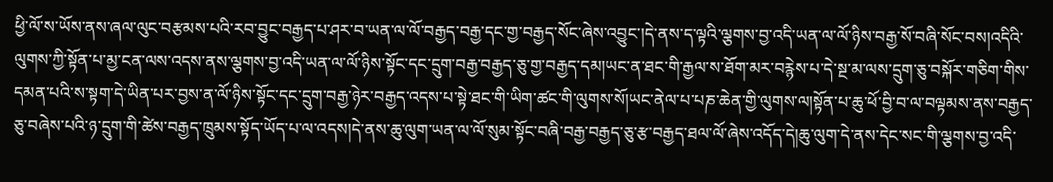ཕྱི་ལོ་ས་ཡོས་ནས་ཞལ་ལུང་བརྩམས་པའི་རབ་བྱུང་བརྒྱད་པ་ཤར་བ་ཡན་ལ་ལོ་བརྒྱད་བརྒྱ་དང་གྱ་བརྒྱད་སོང་ཞེས་འབྱུང་།དེ་ནས་ད་ལྟའི་ལྕགས་བྱ་འདི་ཡན་ལ་ལོ་ཉིས་བརྒྱ་སོ་བཞི་སོང་བས།འདིའི་ལུགས་ཀྱི་སྟོན་པ་མྱ་ངན་ལས་འདས་ནས་ལྕགས་བྱ་འདི་ཡན་ལ་ལོ་ཉིས་སྟོང་དང་དྲུག་བརྒྱ་བརྒྱད་ཅུ་གྱ་བརྒྱད་དམ།ཡང་ན་ཐང་གི་རྒྱལ་ས་ཐོག་མར་བརྙེས་པ་དེ་སྔ་མ་ལས་དྲུག་ཅུ་བསྐོར་གཅིག་གིས་དམན་པའི་ས་སྟག་དེ་ཡིན་པར་བྱས་ན་ལོ་ཉིས་སྟོང་དང་དྲུག་བརྒྱ་ཉེར་བརྒྱད་འདས་པ་སྟེ་ཐང་གི་ཡིག་ཚང་གི་ལུགས་སོ།ཡང་ནེལ་པ་པཎ་ཆེན་གྱི་ལུགས་ལ།སྟོན་པ་ཆུ་ཕོ་བྱི་བ་ལ་བལྟམས་ནས་བརྒྱད་ཅུ་བཞེས་པའི་ཉ་དྲུག་གི་ཚེས་བརྒྱད་ཁྲུམས་སྟོད་ཡོད་པ་ལ་འདས།དེ་ནས་ཆུ་ལུག་ཡན་ལ་ལོ་སུམ་སྟོང་བཞི་བརྒྱ་བརྒྱད་ཅུ་རྩ་བརྒྱད་ཐལ་ལོ་ཞེས་འདོད་དེ།ཆུ་ལུག་དེ་ནས་དེང་སང་གི་ལྕགས་བྱ་འདི་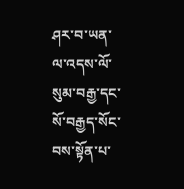ཤར་བ་ཡན་ལ་འདས་ལོ་སུམ་བརྒྱ་དང་སོ་བརྒྱད་སོང་བས་སྟོན་པ་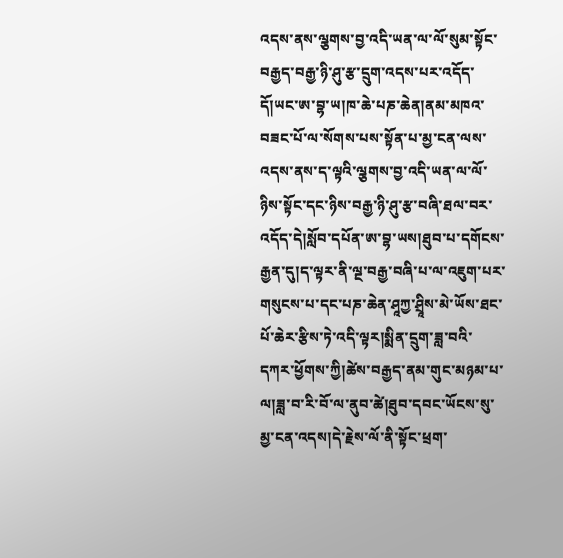འདས་ནས་ལྕགས་བྱ་འདི་ཡན་ལ་ལོ་སུམ་སྟོང་བརྒྱད་བརྒྱ་ཉི་ཤུ་རྩ་དྲུག་འདས་པར་འདོད་དོ།ཡང་ཨ་བྷ་ཡ།ཁ་ཆེ་པཎ་ཆེན།ནམ་མཁའ་བཟང་པོ་ལ་སོགས་པས་སྟོན་པ་མྱ་ངན་ལས་འདས་ནས་ད་ལྟའི་ལྕགས་བྱ་འདི་ཡན་ལ་ལོ་ཉིས་སྟོང་དང་ཉིས་བརྒྱ་ཉི་ཤུ་རྩ་བཞི་ཐལ་བར་འདོད་དེ།སློབ་དཔོན་ཨ་བྷ་ཡས།ཐུབ་པ་དགོངས་རྒྱན་དུ།ད་ལྟར་ནི་ལྔ་བརྒྱ་བཞི་པ་ལ་འཇུག་པར་གསུངས་པ་དང་པཎ་ཆེན་ཤཱཀྱ་ཤྲཱིས་མེ་ཡོས་ཐང་པོ་ཆེར་རྩིས་ཏེ་འདི་ལྟར།སྨིན་དྲུག་ཟླ་བའི་དཀར་ཕྱོགས་ཀྱི།ཚེས་བརྒྱད་ནམ་གུང་མཉམ་པ་ལ།ཟླ་བ་རི་བོ་ལ་ནུབ་ཚེ།ཐུབ་དབང་ཡོངས་སུ་མྱ་ངན་འདས།དེ་རྗེས་ལོ་ནི་སྟོང་ཕྲག་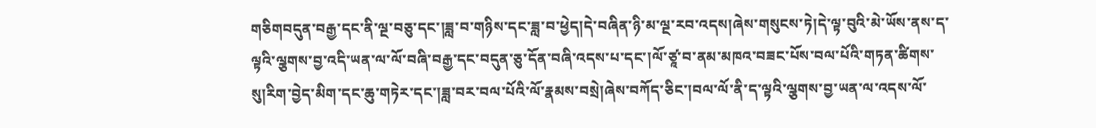གཅིགབདུན་བརྒྱ་དང་ནི་ལྔ་བཅུ་དང་།ཟླ་བ་གཉིས་དང་ཟླ་བ་ཕྱེད།དེ་བཞིན་ཉི་མ་ལྔ་རབ་འདས།ཞེས་གསུངས་ཏེ།དེ་ལྟ་བུའི་མེ་ཡོས་ནས་ད་ལྟའི་ལྕགས་བྱ་འདི་ཡན་ལ་ལོ་བཞི་བརྒྱ་དང་བདུན་ཅུ་དོན་བཞི་འདས་པ་དང་།ལོ་ཙཱ་བ་ནམ་མཁའ་བཟང་པོས་བལ་པོའི་གཏན་ཚིགས་སུ།རིག་བྱེད་མིག་དང་ཆུ་གཏེར་དང་།ཟླ་བར་བལ་པོའི་ལོ་རྣམས་བསྲེ།ཞེས་བཀོད་ཅིང་།བལ་ལོ་ནི་ད་ལྟའི་ལྕགས་བྱ་ཡན་ལ་འདས་ལོ་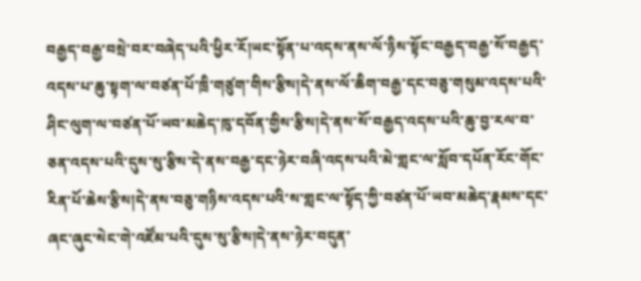བརྒྱད་བརྒྱ་བསྲེ་བར་བཞེད་པའི་ཕྱིར་རོ།ཡང་སྟོན་པ་འདས་ནས་ལོ་ཉིས་སྟོང་བརྒྱད་བརྒྱ་སོ་བརྒྱད་འདས་པ་ཆུ་སྟག་ལ་བཙན་པོ་ཁྲི་གཙུག་གིས་རྩིས།དེ་ནས་ལོ་ཆིག་བརྒྱ་དང་བཅུ་གསུམ་འདས་པའི་ཤིང་ལུག་ལ་བཙན་པོ་ཡབ་མཆེད་ཁུ་དབོན་གྱིས་རྩིས།དེ་ནས་སོ་བརྒྱད་འདས་པའི་ཆུ་བྱ་རལ་བ་ཅན་འདས་པའི་དུས་སུ་རྩིས་དེ་ནས་བརྒྱ་དང་ཉེར་བཞི་འདས་པའི་མེ་གླང་ལ་སློབ་དཔོན་རོང་གོང་རིན་པོ་ཆེས་རྩིས།དེ་ནས་བཅུ་གཉིས་འདས་པའི་ས་གླང་ལ་སྟོད་ཀྱི་བཙན་པོ་ཡབ་མཆེད་རྣམས་དང་ཞང་ཞུང་སེང་གེ་འཛོམ་པའི་དུས་སུ་རྩིས།དེ་ནས་ཉེར་བདུན་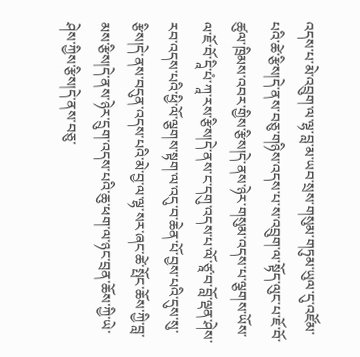འདས་པ་མེ་འབྲུག་ལ་ལྷ་བླ་མ་ཡབ་སྲས་གསུམ་གཏུམ་ཡུལ་དུ་འཛོམ་པའི་ཚེ་རྩིས།དེ་ནས་བཅུ་གཉིས་འདས་པ་ས་འབྲུག་ལ་སྟོད་ལུང་པ་ཇོ་བོ་ཚུལ་ཁྲིམས་འབར་གྱིས་རྩིས།དེ་ནས་ཉེར་གསུམ་འདས་པ་ལྕགས་ཡོས་ལ་ཇོ་བོ་དཱི་པཾ་ཀཱ་རས་རྩིས།དེ་ནས་ང་དགུ་འདས་པ་ལོ་ཙཱ་བ་བློ་ལྡན་ཤེས་རབ་འདས་པའི་ཕྱི་ལོ་ལྕགས་སྟག་ལ་འདུ་བ་ཆེན་པོ་བྱས་པའི་དུས་སུ་རྩིས།དེ་ནས་བདུན་འདས་པའི་མེ་བྱ་ལ་ལྷ་སར་ཞང་ཚེ་སྤོང་ཆོས་ཀྱི་བླ་མས་རྩིས།དེ་ནས་ཉེར་དྲུག་འདས་པའི་ཆུ་ཕག་ལ་ཉང་བྲན་ཆོས་ཀྱི་ཡེ་ཤེས་ཀྱིས་རྩིས།དེ་ནས་བཅུ་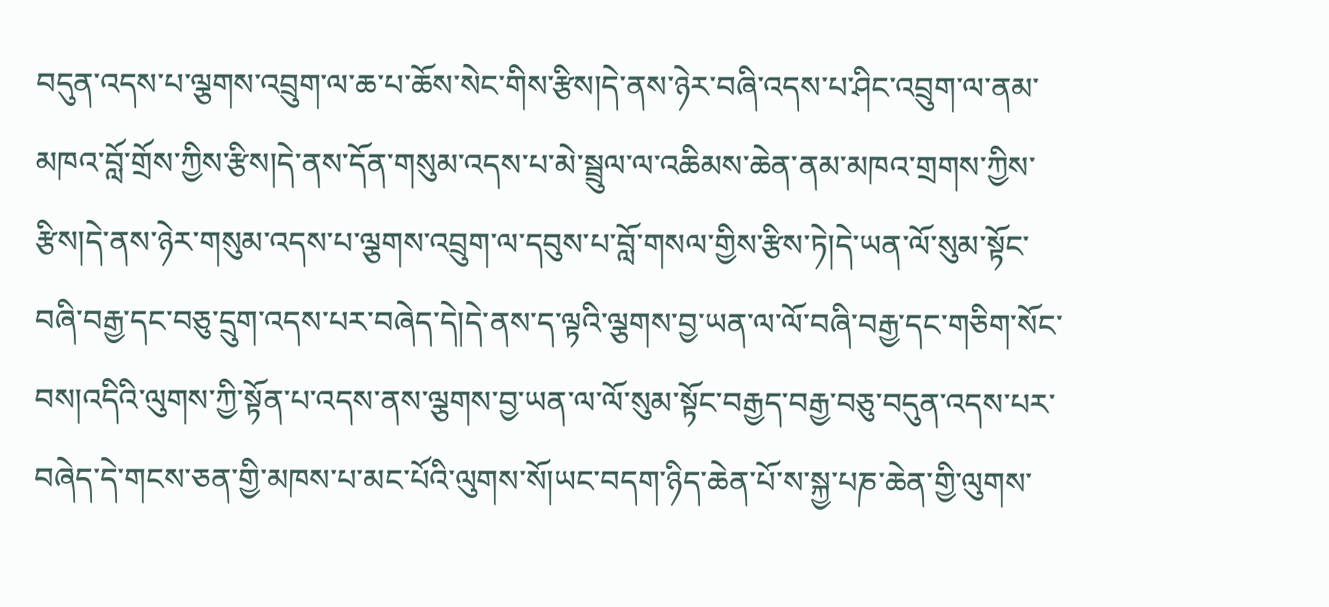བདུན་འདས་པ་ལྕགས་འབྲུག་ལ་ཆ་པ་ཆོས་སེང་གིས་རྩིས།དེ་ནས་ཉེར་བཞི་འདས་པ་ཤིང་འབྲུག་ལ་ནམ་མཁའ་བློ་གྲོས་ཀྱིས་རྩིས།དེ་ནས་དོན་གསུམ་འདས་པ་མེ་སྦྲུལ་ལ་འཆིམས་ཆེན་ནམ་མཁའ་གྲགས་ཀྱིས་རྩིས།དེ་ནས་ཉེར་གསུམ་འདས་པ་ལྕགས་འབྲུག་ལ་དབུས་པ་བློ་གསལ་གྱིས་རྩིས་ཏེ།དེ་ཡན་ལོ་སུམ་སྟོང་བཞི་བརྒྱ་དང་བཅུ་དྲུག་འདས་པར་བཞེད་དེ།དེ་ནས་ད་ལྟའི་ལྕགས་བྱ་ཡན་ལ་ལོ་བཞི་བརྒྱ་དང་གཅིག་སོང་བས།འདིའི་ལུགས་ཀྱི་སྟོན་པ་འདས་ནས་ལྕགས་བྱ་ཡན་ལ་ལོ་སུམ་སྟོང་བརྒྱད་བརྒྱ་བཅུ་བདུན་འདས་པར་བཞེད་དེ་གངས་ཅན་གྱི་མཁས་པ་མང་པོའི་ལུགས་སོ།ཡང་བདག་ཉིད་ཆེན་པོ་ས་སྐྱ་པཎ་ཆེན་གྱི་ལུགས་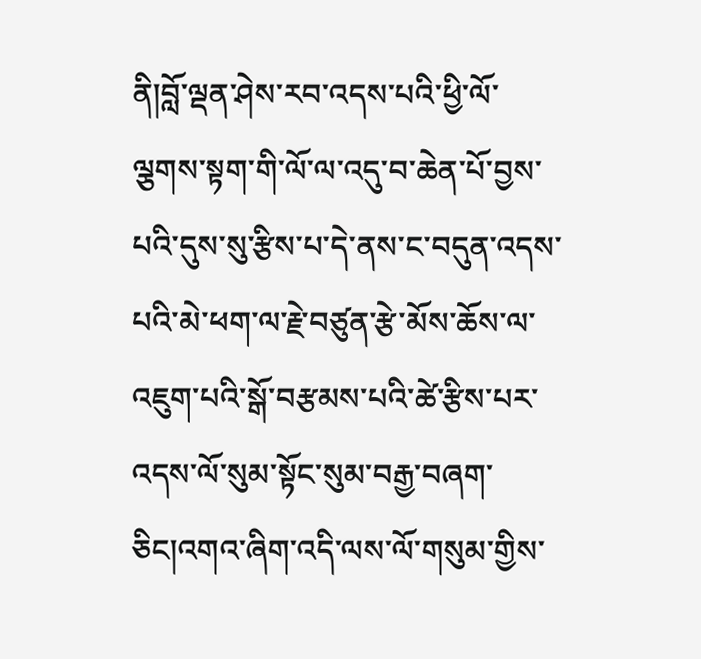ནི།བློ་ལྡན་ཤེས་རབ་འདས་པའི་ཕྱི་ལོ་ལྕགས་སྟག་གི་ལོ་ལ་འདུ་བ་ཆེན་པོ་བྱས་པའི་དུས་སུ་རྩིས་པ་དེ་ནས་ང་བདུན་འདས་པའི་མེ་ཕག་ལ་རྗེ་བཙུན་རྩེ་མོས་ཆོས་ལ་འཇུག་པའི་སྒོ་བརྩམས་པའི་ཚེ་རྩིས་པར་འདས་ལོ་སུམ་སྟོང་སུམ་བརྒྱ་བཞག་ཅིང།འགའ་ཞིག་འདི་ལས་ལོ་གསུམ་གྱིས་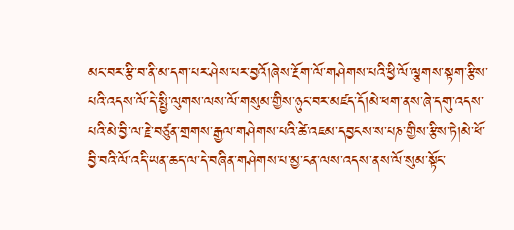མང་བར་རྩི་བ་ནི་མ་དག་པར་ཤེས་པར་བྱའོ།ཞེས་རྔོག་ལོ་གཤེགས་པའི་ཕྱི་ལོ་ལྕགས་སྟག་རྩིས་པའི་འདས་ལོ་དེ་སྤྱི་ལུགས་ལས་ལོ་གསུམ་གྱིས་ཉུང་བར་མཛད་དོ།མེ་ཕག་ནས་ཞེ་དགུ་འདས་པའི་མེ་བྱི་ལ་རྗེ་བཙུན་གྲགས་རྒྱལ་གཤེགས་པའི་ཚེ་འཇམ་དབྱངས་ས་པཎ་གྱིས་རྩིས་ཏེ།མེ་ཕོ་བྱི་བའི་ལོ་འདི་ཡན་ཆད་ལ་དེ་བཞིན་གཤེགས་པ་མྱ་ངན་ལས་འདས་ནས་ལོ་སུམ་སྟོང་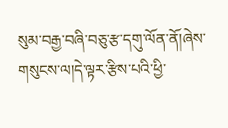སུམ་བརྒྱ་བཞི་བཅུ་རྩ་དགུ་ལོན་ནོ།ཞེས་གསུངས་ལ།དེ་ལྟར་རྩིས་པའི་ཕྱི་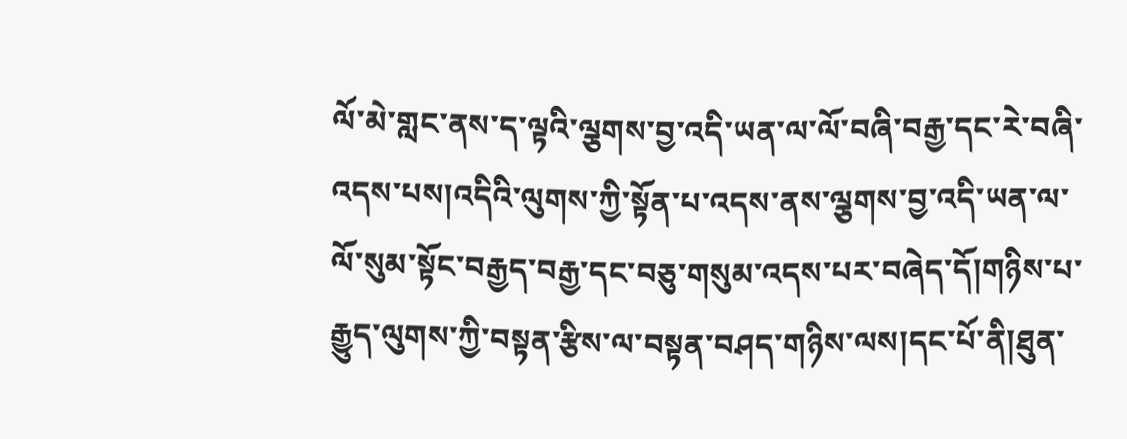ལོ་མེ་གླང་ནས་ད་ལྟའི་ལྕགས་བྱ་འདི་ཡན་ལ་ལོ་བཞི་བརྒྱ་དང་རེ་བཞི་འདས་པས།འདིའི་ལུགས་ཀྱི་སྟོན་པ་འདས་ནས་ལྕགས་བྱ་འདི་ཡན་ལ་ལོ་སུམ་སྟོང་བརྒྱད་བརྒྱ་དང་བཅུ་གསུམ་འདས་པར་བཞེད་དོ།གཉིས་པ་རྒྱུད་ལུགས་ཀྱི་བསྟན་རྩིས་ལ་བསྟན་བཤད་གཉིས་ལས།དང་པོ་ནི།ཐུན་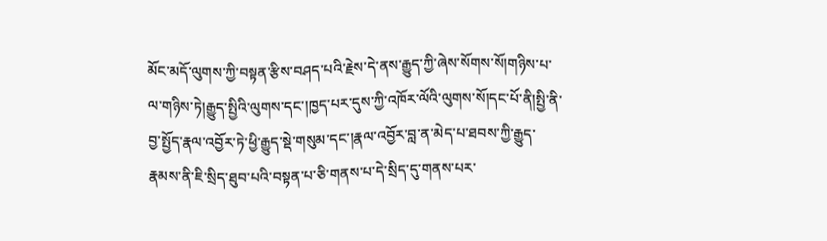མོང་མདོ་ལུགས་ཀྱི་བསྟན་རྩིས་བཤད་པའི་རྗེས་དེ་ནས་རྒྱུད་ཀྱི་ཞེས་སོགས་སོ།གཉིས་པ་ལ་གཉིས་ཏེ།རྒྱུད་སྤྱིའི་ལུགས་དང་།ཁྱད་པར་དུས་ཀྱི་འཁོར་ལོའི་ལུགས་སོ།དང་པོ་ནི།སྤྱི་ནི་བྱ་སྤྱོད་རྣལ་འབྱོར་ཏེ་ཕྱི་རྒྱུད་སྡེ་གསུམ་དང་།རྣལ་འབྱོར་བླ་ན་མེད་པ་ཐབས་ཀྱི་རྒྱུད་རྣམས་ནི་ཇི་སྲིད་ཐུབ་པའི་བསྟན་པ་ཅི་གནས་པ་དེ་སྲིད་དུ་གནས་པར་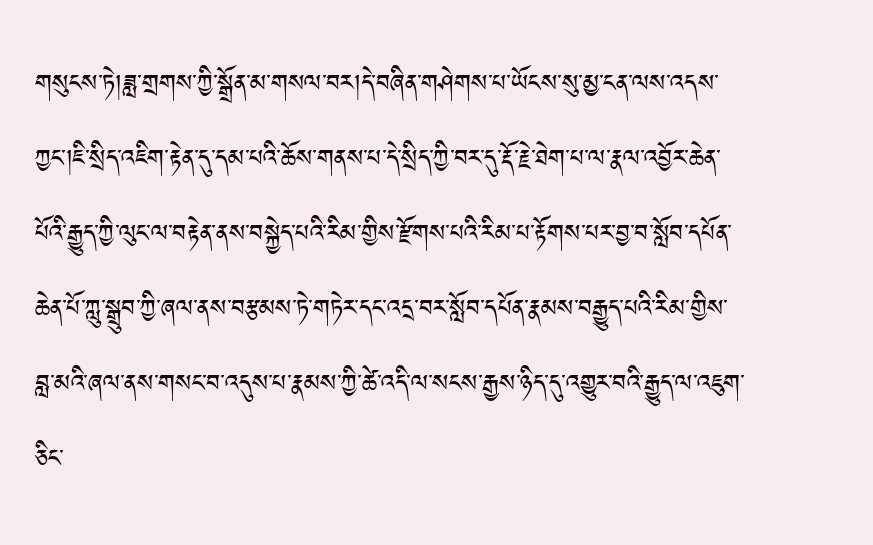གསུངས་ཏེ།ཟླ་གྲགས་ཀྱི་སྒྲོན་མ་གསལ་བར།དེ་བཞིན་གཤེགས་པ་ཡོངས་སུ་མྱ་ངན་ལས་འདས་ཀྱང་།ཇི་སྲིད་འཇིག་རྟེན་དུ་དམ་པའི་ཆོས་གནས་པ་དེ་སྲིད་ཀྱི་བར་དུ་རྡོ་རྗེ་ཐེག་པ་ལ་རྣལ་འབྱོར་ཆེན་པོའི་རྒྱུད་ཀྱི་ལུང་ལ་བརྟེན་ནས་བསྐྱེད་པའི་རིམ་གྱིས་རྫོགས་པའི་རིམ་པ་རྟོགས་པར་བྱ་བ་སློབ་དཔོན་ཆེན་པོ་ཀླུ་སྒྲུབ་ཀྱི་ཞལ་ནས་བརྩམས་ཏེ་གཏེར་དང་འདྲ་བར་སློབ་དཔོན་རྣམས་བརྒྱུད་པའི་རིམ་གྱིས་བླ་མའི་ཞལ་ནས་གསང་བ་འདུས་པ་རྣམས་ཀྱི་ཚེ་འདི་ལ་སངས་རྒྱས་ཉིད་དུ་འགྱུར་བའི་རྒྱུད་ལ་འཇུག་ཅིང་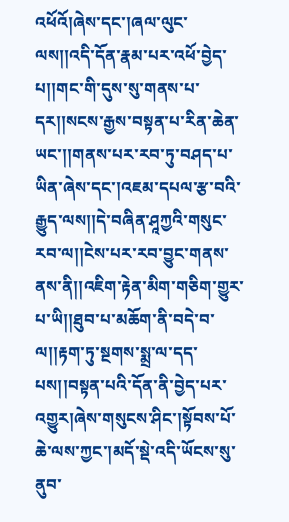འཕོའོ།ཞེས་དང་།ཞལ་ལུང་ལས།།འདི་དོན་རྣམ་པར་འཕོ་བྱེད་པ།།གང་གི་དུས་སུ་གནས་པ་དར།།སངས་རྒྱས་བསྟན་པ་རིན་ཆེན་ཡང་།།གནས་པར་རབ་ཏུ་བཤད་པ་ཡིན་ཞེས་དང་།འཇམ་དཔལ་རྩ་བའི་རྒྱུད་ལས།།དེ་བཞིན་ཤཱཀྱའི་གསུང་རབ་ལ།།ངེས་པར་རབ་བྱུང་གནས་ནས་ནི།།འཇིག་རྟེན་མིག་གཅིག་གྱུར་པ་ཡི།།ཐུབ་པ་མཆོག་ནི་བདེ་བ་ལ།།རྟག་ཏུ་སྔགས་སྨྲ་ལ་དད་པས།།བསྟན་པའི་དོན་ནི་བྱེད་པར་འགྱུར།ཞེས་གསུངས་ཤིང་།སྟོབས་པོ་ཆེ་ལས་ཀྱང་།མདོ་སྡེ་འདི་ཡོངས་སུ་ནུབ་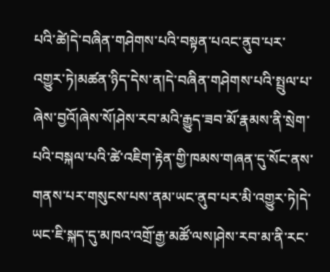པའི་ཚེ།དེ་བཞིན་གཤེགས་པའི་བསྟན་པའང་ནུབ་པར་འགྱུར་ཏེ།མཚན་ཉིད་དེས་ན།དེ་བཞིན་གཤེགས་པའི་སྤྲུལ་པ་ཞེས་བྱའོ།ཞེས་སོ།ཤེས་རབ་མའི་རྒྱུད་ཟབ་མོ་རྣམས་ནི་སྲེག་པའི་བསྐལ་པའི་ཚེ་འཇིག་རྟེན་གྱི་ཁམས་གཞན་དུ་སོང་ནས་གནས་པར་གསུངས་པས་ནམ་ཡང་ནུབ་པར་མི་འགྱུར་ཏེ།དེ་ཡང་ཇི་སྐད་དུ་མཁའ་འགྲོ་རྒྱ་མཚོ་ལས།ཤེས་རབ་མ་ནི་རང་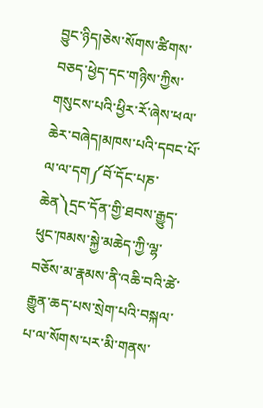བྱུང་ཉིད།ཅེས་སོགས་ཚིགས་བཅད་ཕྱེད་དང་གཉིས་ཀྱིས་གསུངས་པའི་ཕྱིར་རོ་ཞེས་ཕལ་ཆེར་བཞེད།མཁས་པའི་དབང་པོ་ལ་ལ་དག༼བོ་དོང་པཎ་ཆེན༽དྲང་དོན་གྱི་ཐབས་རྒྱུད་ཕུང་ཁམས་སྐྱེ་མཆེད་ཀྱི་ལྷ་བཅོས་མ་རྣམས་ནི་འཆི་བའི་ཚེ་རྒྱུན་ཆད་པས་སྲེག་པའི་བསྐལ་པ་ལ་སོགས་པར་མི་གནས་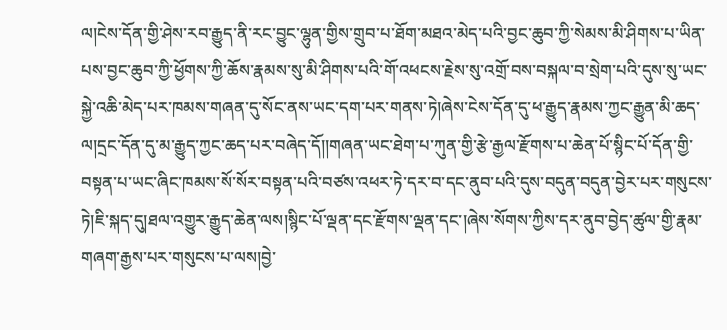ལ།ངེས་དོན་གྱི་ཤེས་རབ་རྒྱུད་ནི་རང་བྱུང་ལྷུན་གྱིས་གྲུབ་པ་ཐོག་མཐའ་མེད་པའི་བྱང་ཆུབ་ཀྱི་སེམས་མི་ཤིགས་པ་ཡིན་པས་བྱང་ཆུབ་ཀྱི་ཕྱོགས་ཀྱི་ཆོས་རྣམས་སུ་མི་ཤིགས་པའི་གོ་འཕངས་རྗེས་སུ་འགྲོ་བས་བསྐལ་བ་སྲེག་པའི་དུས་སུ་ཡང་སྐྱེ་འཆི་མེད་པར་ཁམས་གཞན་དུ་སོང་ནས་ཡང་དག་པར་གནས་ཏེ།ཞེས་ངེས་དོན་དུ་ཕ་རྒྱུད་རྣམས་ཀྱང་རྒྱུན་མི་ཆད་ལ།དྲང་དོན་དུ་མ་རྒྱུད་ཀྱང་ཆད་པར་བཞེད་དོ།།གཞན་ཡང་ཐེག་པ་ཀུན་གྱི་རྩེ་རྒྱལ་རྫོགས་པ་ཆེན་པོ་སྙིང་པོ་དོན་གྱི་བསྟན་པ་ཡང་ཞིང་ཁམས་སོ་སོར་བསྟན་པའི་བཙས་འཕར་ཏེ་དར་བ་དང་ནུབ་པའི་དུས་བདུན་བདུན་བྱེར་པར་གསུངས་ཏེ།ཇི་སྐད་དུ།ཐལ་འགྱུར་རྒྱུད་ཆེན་ལས།སྙིང་པོ་ལྡན་དང་རྫོགས་ལྡན་དང་།ཞེས་སོགས་ཀྱིས་དར་ནུབ་བྱེད་ཚུལ་གྱི་རྣམ་གཞག་རྒྱས་པར་གསུངས་པ་ལས།བྱེ་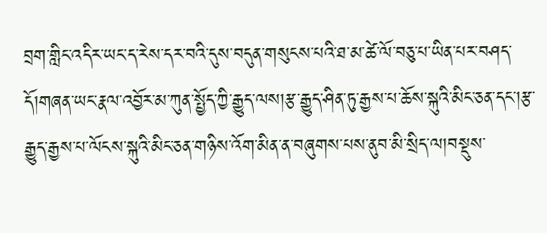བྲག་གླིང་འདིར་ཡང་ད་རེས་དར་བའི་དུས་བདུན་གསུངས་པའི་ཐ་མ་ཚེ་ལོ་བཅུ་པ་ཡིན་པར་བཤད་དོ།གཞན་ཡང་རྣལ་འབྱོར་མ་ཀུན་སྤྱོད་ཀྱི་རྒྱུད་ལས།རྩ་རྒྱུད་ཤིན་ཏུ་རྒྱས་པ་ཆོས་སྐུའི་མིང་ཅན་དང་།རྩ་རྒྱུད་རྒྱས་པ་ལོངས་སྐུའི་མིང་ཅན་གཉིས་འོག་མིན་ན་བཞུགས་པས་ནུབ་མི་སྲིད་ལ།བསྡུས་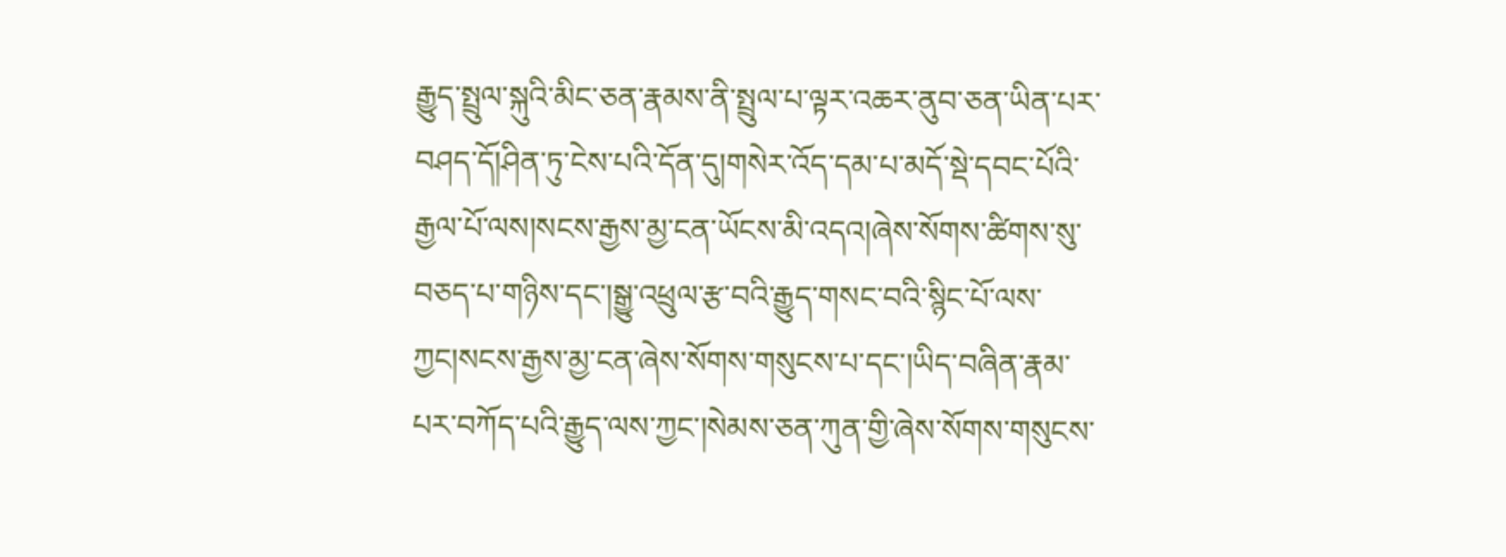རྒྱུད་སྤྲུལ་སྐུའི་མིང་ཅན་རྣམས་ནི་སྤྲུལ་པ་ལྟར་འཆར་ནུབ་ཅན་ཡིན་པར་བཤད་དོ།ཤིན་ཏུ་ངེས་པའི་དོན་དུ།གསེར་འོད་དམ་པ་མདོ་སྡེ་དབང་པོའི་རྒྱལ་པོ་ལས།སངས་རྒྱས་མྱ་ངན་ཡོངས་མི་འདའ།ཞེས་སོགས་ཚིགས་སུ་བཅད་པ་གཉིས་དང་།སྒྱུ་འཕྲུལ་རྩ་བའི་རྒྱུད་གསང་བའི་སྙིང་པོ་ལས་ཀྱང།སངས་རྒྱས་མྱ་ངན་ཞེས་སོགས་གསུངས་པ་དང་།ཡིད་བཞིན་རྣམ་པར་བཀོད་པའི་རྒྱུད་ལས་ཀྱང་།སེམས་ཅན་ཀུན་གྱི་ཞེས་སོགས་གསུངས་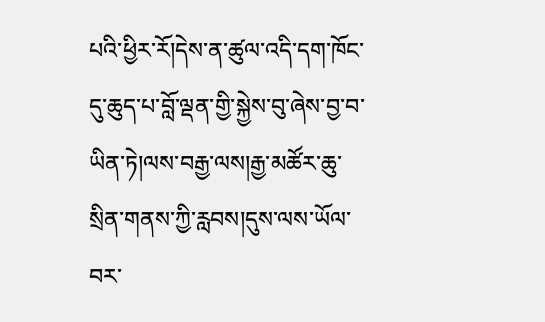པའི་ཕྱིར་རོ།དེས་ན་ཚུལ་འདི་དག་ཁོང་དུ་ཆུད་པ་བློ་ལྡན་གྱི་སྐྱེས་བུ་ཞེས་བྱ་བ་ཡིན་ཏེ།ལས་བརྒྱ་ལས།རྒྱ་མཚོར་ཆུ་སྲིན་གནས་ཀྱི་རླབས།དུས་ལས་ཡོལ་བར་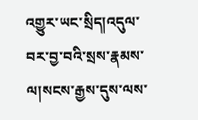འགྱུར་ཡང་སྲིད།འདུལ་བར་བྱ་བའི་སྲས་རྣམས་ལ།སངས་རྒྱས་དུས་ལས་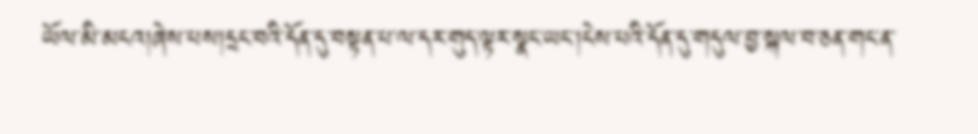ཡོལ་མི་མངའ།ཞེས་པས།དྲང་བའི་དོན་དུ་བསྟན་པ་ལ་དར་གུད་ལྟར་སྣང་ཡང་།ངེས་པའི་དོན་དུ་གདུལ་བྱ་སྐལ་བ་ཅན་གང་ན་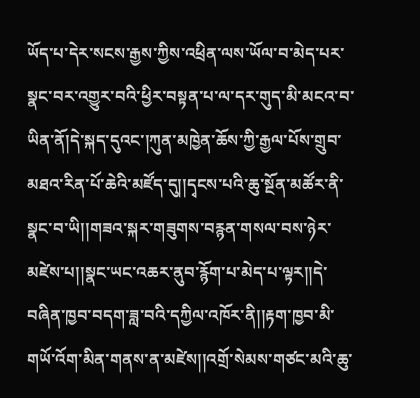ཡོད་པ་དེར་སངས་རྒྱས་ཀྱིས་འཕྲིན་ལས་ཡོལ་བ་མེད་པར་སྣང་བར་འགྱུར་བའི་ཕྱིར་བསྟན་པ་ལ་དར་གུད་མི་མངའ་བ་ཡིན་ནོ།དེ་སྐད་དུའང་།ཀུན་མཁྱེན་ཆོས་ཀྱི་རྒྱལ་པོས་གྲུབ་མཐའ་རིན་པོ་ཆེའི་མཛོད་དུ།།དྭངས་པའི་ཆུ་སྔོན་མཚོར་ནི་སྣང་བ་ཡི།།གཟའ་སྐར་གཟུགས་བརྙན་གསལ་བས་ཉེར་མཛེས་པ།།སྣང་ཡང་འཆར་ནུབ་རྙོག་པ་མེད་པ་ལྟར།།དེ་བཞིན་ཁྱབ་བདག་ཟླ་བའི་དཀྱིལ་འཁོར་ནི།།རྟག་ཁྱབ་མི་གཡོ་འོག་མིན་གནས་ན་མཛེས།།འགྲོ་སེམས་གཙང་མའི་ཆུ་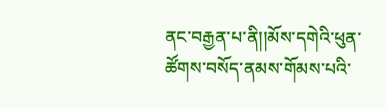ནང་བརྒྱན་པ་ནི།།མོས་དགེའི་ཕུན་ཚོགས་བསོད་ནམས་གོམས་པའི་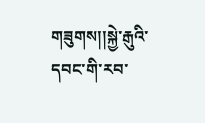གཟུགས།།སྐྱེ་རྒུའི་དབང་གི་རབ་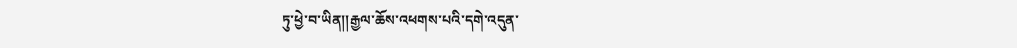ཏུ་ཕྱེ་བ་ཡིན།།རྒྱལ་ཆོས་འཕགས་པའི་དགེ་འདུན་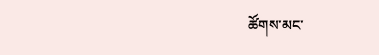ཚོགས་མང་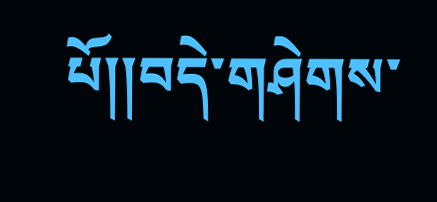པོ།།བདེ་གཤེགས་